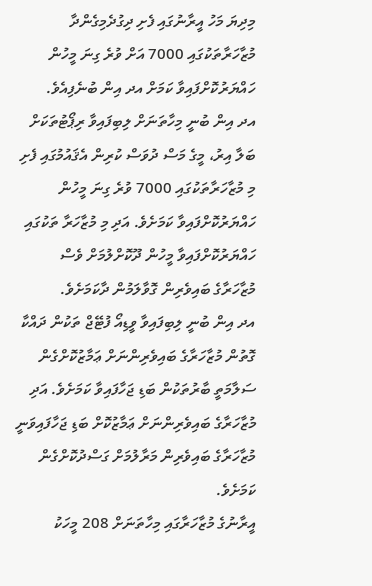މިދިޔަ މަހު އީރާނުގައި ފެށި ދިގުދެމިގެންދާ މުޒާހަރާތަކުގައި 7000 އަށް ވުރެ ގިނަ މީހުން ހައްޔަރުކޮށްފައިވާ ކަމަށް އދ އިން ބުނެފިއެވެ.
އދ އިން ބުނީ މިހާތަނަށް ލިބިފައިވާ ރިޕޯޓުތަކަށް ބަލާ އިރު، މީގެ މަސް ދުވަސް ކުރިން އެޤައުމުގައި ފެށި މި މުޒާހަރާތަކުގައި 7000 ވުރެ ގިނަ މީހުން ހައްޔަރުކޮށްފައިވާ ކަމަށެވެ. އަދި މި މުޒާހަރާ ތަކުގައި ހައްޔަރުކޮށްފައިވާ މީހުން ދޫކޮށްލުމަށް ވެސް މުޒާހަރާގެ ބައިވެރިން ގޮވާލަމުން ދާކަމަށެވެ.
އދ އިން ބުނީ ލިބިފައިވާ ވީޑިއޯ ފުޓޭޖް ތަކުން ދައްކާ ގޮތުން މުޒާހަރާގެ ބައިވެރިންނަށް ޢަމާޒުކޮށްގެން ސަލާމަތީ ބާރުތަކުން ބަޑި ޖަހާފައިވާ ކަމަށެވެ. އަދި މުޒާހަރާގެ ބައިވެރިންނަށް ޢަމާޒުކޮށް ބަޑި ޖަހާފައިވަނީ މުޒާހަރާގެ ބައިވެރިން މަރާލުމަށް ގަސްދުކޮށްގެން ކަމަށެވެ.
އީރާނުގެ މުޒާހަރާގައި މިހާތަނަށް 208 މީހަކު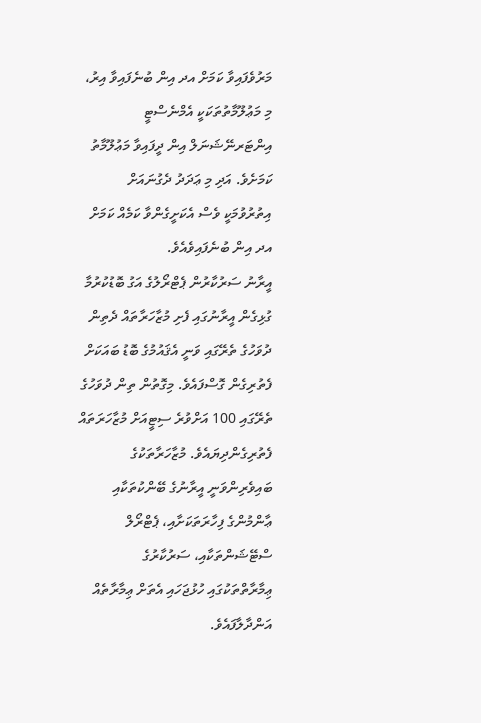މަރުވެފައިވާ ކަމަށް އދ އިން ބުނެފައިވާ އިރު، މި މަޢުލޫމާތުތަކަކީ އެމްނެސްޓީ އިންޓަރނޭޝަނަލް އިން ދީފައިވާ މަޢުލޫމާތު ކަމަށެވެ. އަދި މި ޢަދަދު ދެގުނައަށް އިތުރުވުމަކީ ވެސް އެކަށީގެންވާ ކަމެއް ކަމަށް އދ އިން ބުނެފައިވެއެވެ.
އީރާނު ސަރުކާރުން ޕެޓްރޯލުގެ އަގު ބޮޑުކުރުމާ ގުޅިގެން އީރާނުގައި ފެށި މުޒާހަރާތައް ދެތިން ދުވަހުގެ ތެރޭގައި ވަނީ އެޤައުމުގެ ބޮޑު ބައަކަށް ފެތުރިގެން ގޮސްފައެވެ. މިގޮތުން ތިން ދުވަހުގެ ތެރޭގައި 100 އަށްވުރެ ސިޓީއަށް މުޒާހަރަތައް ފެތުރިގެންދިޔައެވެ. މުޒާހަރާތަކުގެ ބައިވެރިންވަނީ އީރާނުގެ ބޭންކުތަކާއި ޢާންމުންގެ ފިހާރަތަކަށާއި، ޕެޓްރޯލް ސްޓޭޝަންތަކާއި، ސަރުކާރުގެ ޢިމާރާތްތަކުގައި ހުޅުޖަހައި އެތަށް ޢިމާރާތެއް އަންދާލާފައެވެ.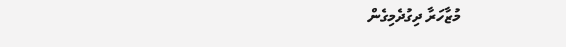މުޒާހަރާ ދިގުދެމިގެން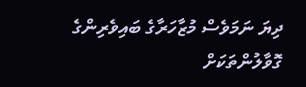ދިޔަ ނަމަވެސް މުޒާހަރާގެ ބައިވެރިންގެ ގޮވާލުންތަކަށް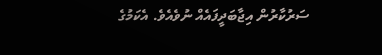ސަރުކާރުން އިޖާބަދީފައެއް ނުވެއެވެ. އެކަމުގެ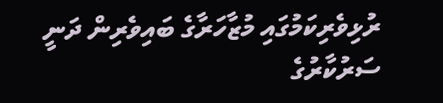ރުޅިވެރިކަމުގައި މުޒާހަރާގެ ބައިވެރިން ދަނީ ސަރުކާރުގެ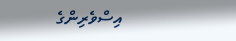އިސްވެރިންގެ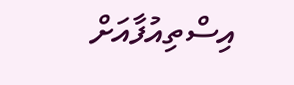އިސްތިއުފާއަށް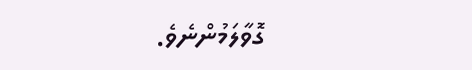ގޮވާލަމުންނެވެ.